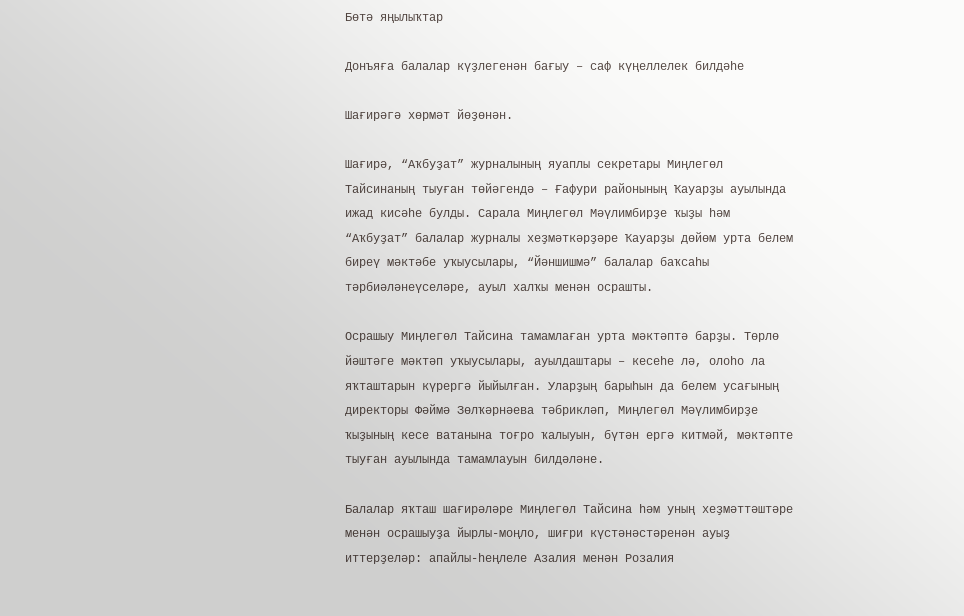Бөтә яңылыҡтар

Донъяға балалар күҙлегенән бағыу – саф күңеллелек билдәһе

Шағирәгә хөрмәт йөҙөнән.

Шағирә, “Аҡбуҙат” журналының яуаплы секретары Миңлегөл Тайсинаның тыуған төйәгендә – Ғафури районының Ҡауарҙы ауылында ижад кисәһе булды. Сарала Миңлегөл Мәүлимбирҙе ҡыҙы һәм “Аҡбуҙат” балалар журналы хеҙмәткәрҙәре Ҡауарҙы дөйөм урта белем биреү мәктәбе уҡыусылары, “Йәншишмә” балалар баҡсаһы тәрбиәләнеүселәре, ауыл халҡы менән осрашты.

Осрашыу Миңлегөл Тайсина тамамлаған урта мәктәптә барҙы. Төрлө йәштәге мәктәп уҡыусылары, ауылдаштары – кесеһе лә, олоһо ла яҡташтарын күрергә йыйылған. Уларҙың барыһын да белем усағының директоры Фәймә Зөлҡәрнәева тәбрикләп, Миңлегөл Мәүлимбирҙе ҡыҙының кесе ватанына тоғро ҡалыуын, бүтән ергә китмәй, мәктәпте тыуған ауылында тамамлауын билдәләне.

Балалар яҡташ шағирәләре Миңлегөл Тайсина һәм уның хеҙмәттәштәре менән осрашыуҙа йырлы-моңло, шиғри күстәнәстәренән ауыҙ иттерҙеләр: апайлы-һеңлеле Азалия менән Розалия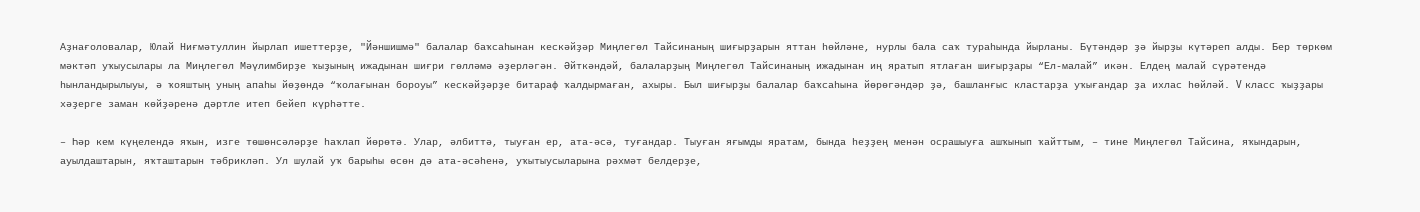Аҙнағоловалар, Юлай Ниғмәтуллин йырлап ишеттерҙе, "Йәншишмә" балалар баҡсаһынан кескәйҙәр Миңлегөл Тайсинаның шиғырҙарын яттан һөйләне, нурлы бала саҡ тураһында йырланы. Бүтәндәр ҙә йырҙы күтәреп алды. Бер төркөм мәктәп уҡыусылары ла Миңлегөл Мәүлимбирҙе ҡыҙының ижадынан шиғри гөлләмә әҙерләгән. Әйткәндәй, балаларҙың Миңлегөл Тайсинаның ижадынан иң яратып ятлаған шиғырҙары “Ел-малай” икән. Елдең малай сүрәтендә һынландырылыуы, ә ҡояштың уның апаһы йөҙөндә “ҡолағынан бороуы” кескәйҙәрҙе битараф ҡалдырмаған, ахыры. Был шиғырҙы балалар баҡсаһына йөрөгәндәр ҙә, башланғыс кластарҙа уҡығандар ҙа ихлас һөйләй. V класс ҡыҙҙары хәҙерге заман көйҙәренә дәртле итеп бейеп күрһәтте.

– Һәр кем күңелендә яҡын, изге төшөнсәләрҙе һаҡлап йөрөтә. Улар, әлбиттә, тыуған ер, ата-әсә, туғандар. Тыуған яғымды яратам, бында һеҙҙең менән осрашыуға ашҡынып ҡайттым, – тине Миңлегөл Тайсина, яҡындарын, ауылдаштарын, яҡташтарын тәбрикләп. Ул шулай уҡ барыһы өсөн дә ата-әсәһенә, уҡытыусыларына рәхмәт белдерҙе,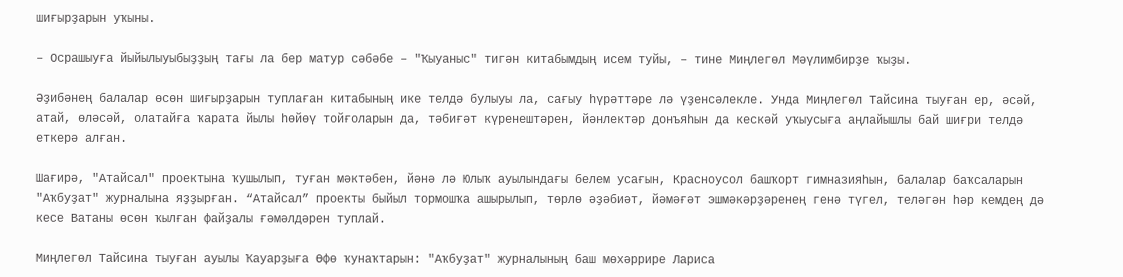шиғырҙарын уҡыны.

– Осрашыуға йыйылыуыбыҙҙың тағы ла бер матур сәбәбе – "Ҡыуаныс" тигән китабымдың исем туйы, – тине Миңлегөл Мәүлимбирҙе ҡыҙы.

Әҙибәнең балалар өсөн шиғырҙарын туплаған китабының ике телдә булыуы ла, сағыу һүрәттәре лә үҙенсәлекле. Унда Миңлегөл Тайсина тыуған ер, әсәй, атай, өләсәй, олатайға ҡарата йылы һөйөү тойғоларын да, тәбиғәт күренештәрен, йәнлектәр донъяһын да кескәй уҡыусыға аңлайышлы бай шиғри телдә еткерә алған.

Шағирә, "Атайсал" проектына ҡушылып, туған мәктәбен, йәнә лә Юлыҡ ауылындағы белем усағын, Красноусол башҡорт гимназияһын, балалар баҡсаларын "Аҡбуҙат" журналына яҙҙырған. “Атайсал” проекты быйыл тормошҡа ашырылып, төрлө әҙәбиәт, йәмәғәт эшмәкәрҙәренең генә түгел, теләгән һәр кемдең дә кесе Ватаны өсөн ҡылған файҙалы ғәмәлдәрен туплай.

Миңлегөл Тайсина тыуған ауылы Ҡауарҙыға Өфө ҡунаҡтарын: "Аҡбуҙат" журналының баш мөхәррире Лариса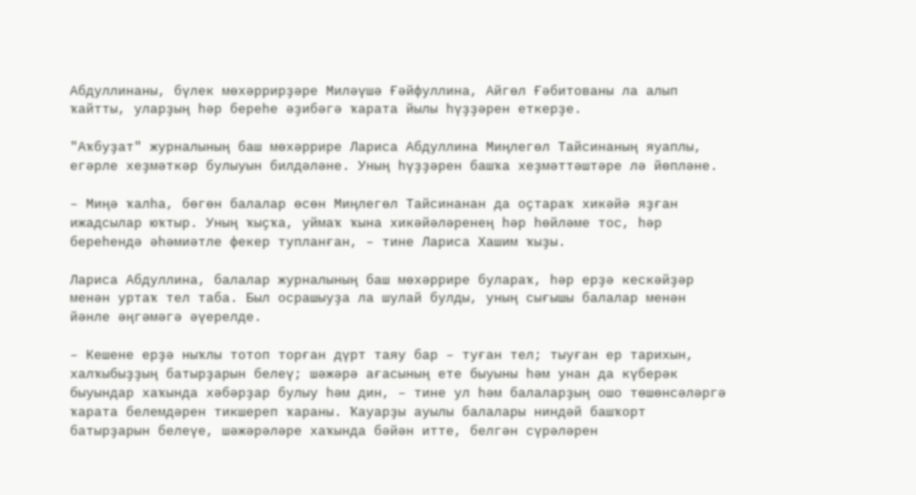Абдуллинаны, бүлек мөхәррирҙәре Миләүшә Ғәйфуллина, Айгөл Ғәбитованы ла алып ҡайтты, уларҙың һәр береһе әҙибәгә ҡарата йылы һүҙҙәрен еткерҙе.

"Аҡбуҙат" журналының баш мөхәррире Лариса Абдуллина Миңлегөл Тайсинаның яуаплы, егәрле хеҙмәткәр булыуын билдәләне. Уның һүҙҙәрен башҡа хеҙмәттәштәре лә йөпләне.

– Миңә ҡалһа, бөгөн балалар өсөн Миңлегөл Тайсинанан да оҫтараҡ хикәйә яҙған ижадсылар юҡтыр. Уның ҡыҫҡа, уймаҡ ҡына хикәйәләренең һәр һөйләме тос, һәр береһендә әһәмиәтле фекер тупланған, – тине Лариса Хашим ҡыҙы.

Лариса Абдуллина, балалар журналының баш мөхәррире булараҡ, һәр ерҙә кескәйҙәр менән уртаҡ тел таба. Был осрашыуҙа ла шулай булды, уның сығышы балалар менән йәнле әңгәмәгә әүерелде.

– Кешене ерҙә ныҡлы тотоп торған дүрт таяу бар – туған тел; тыуған ер тарихын, халҡыбыҙҙың батырҙарын белеү; шәжәрә ағасының ете быуыны һәм унан да күберәк быуындар хаҡында хәбәрҙар булыу һәм дин, – тине ул һәм балаларҙың ошо төшөнсәләргә ҡарата белемдәрен тикшереп ҡараны. Ҡауарҙы ауылы балалары ниндәй башҡорт батырҙарын белеүе, шәжәрәләре хаҡында бәйән итте, белгән сүрәләрен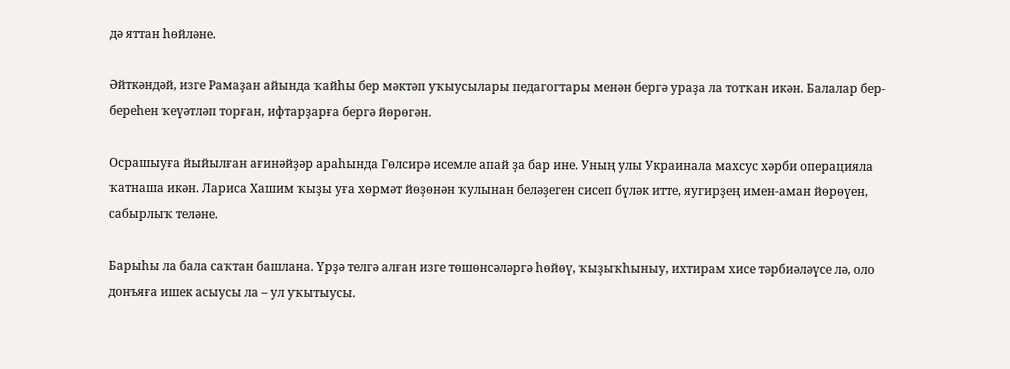дә яттан һөйләне.

Әйткәндәй, изге Рамаҙан айында ҡайһы бер мәктәп уҡыусылары педагогтары менән бергә ураҙа ла тотҡан икән. Балалар бер-береһен ҡеүәтләп торған, ифтарҙарға бергә йөрөгән.

Осрашыуға йыйылған ағинәйҙәр араһында Гөлсирә исемле апай ҙа бар ине. Уның улы Украинала махсус хәрби операцияла ҡатнаша икән. Лариса Хашим ҡыҙы уға хөрмәт йөҙөнән ҡулынан беләҙеген сисеп бүләк итте, яугирҙең имен-аман йөрөүен, сабырлыҡ теләне.

Барыһы ла бала саҡтан башлана. Үрҙә телгә алған изге төшөнсәләргә һөйөү, ҡыҙыҡһыныу, ихтирам хисе тәрбиәләүсе лә, оло донъяға ишек асыусы ла – ул уҡытыусы.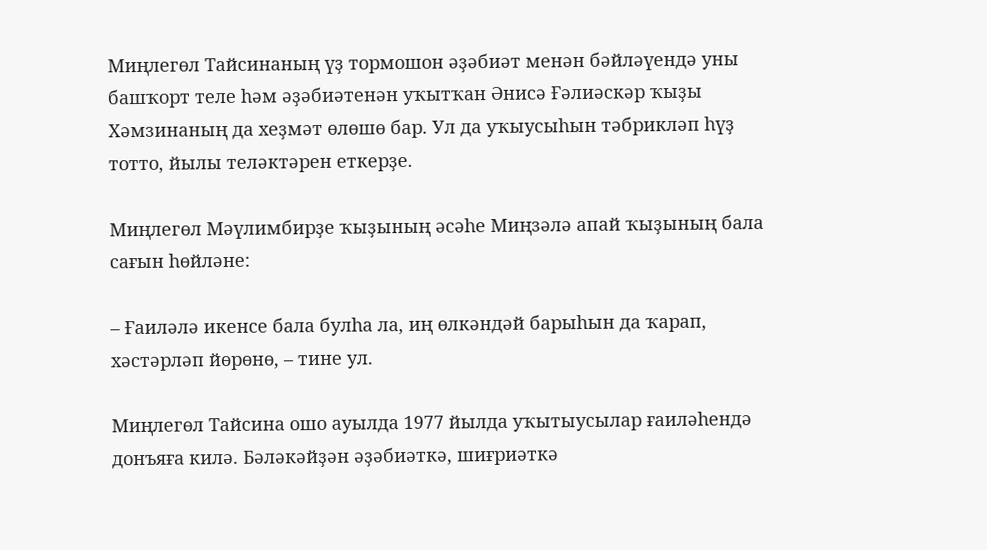Миңлегөл Тайсинаның үҙ тормошон әҙәбиәт менән бәйләүендә уны башҡорт теле һәм әҙәбиәтенән уҡытҡан Әнисә Ғәлиәскәр ҡыҙы Хәмзинаның да хеҙмәт өлөшө бар. Ул да уҡыусыһын тәбрикләп һүҙ тотто, йылы теләктәрен еткерҙе.

Миңлегөл Мәүлимбирҙе ҡыҙының әсәһе Миңзәлә апай ҡыҙының бала сағын һөйләне:

– Ғаиләлә икенсе бала булһа ла, иң өлкәндәй барыһын да ҡарап, хәстәрләп йөрөнө, – тине ул.

Миңлегөл Тайсина ошо ауылда 1977 йылда уҡытыусылар ғаиләһендә донъяға килә. Бәләкәйҙән әҙәбиәткә, шиғриәткә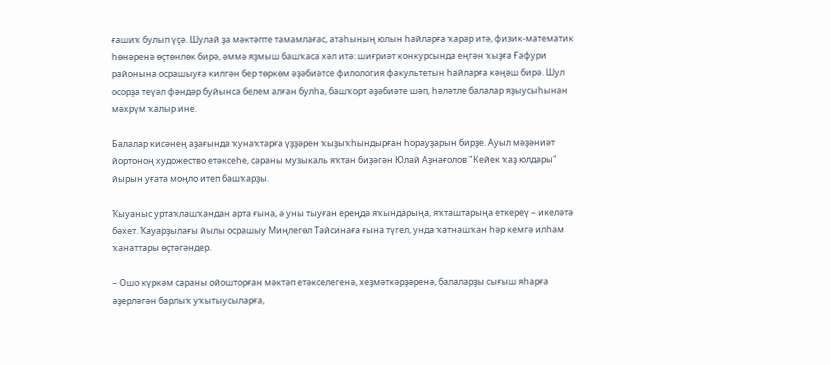ғашиҡ булып үҫә. Шулай ҙа мәктәпте тамамлағас, атаһының юлын һайларға ҡарар итә, физик-математик һөнәренә өҫтөнлөк бирә, әммә яҙмыш башҡаса хәл итә: шиғриәт конкурсында еңгән ҡыҙға Ғафури районына осрашыуға килгән бер төркөм әҙәбиәтсе филология факультетын һайларға кәңәш бирә. Шул осорҙа теүәл фәндәр буйынса белем алған булһа, башҡорт әҙәбиәте шәп, һәләтле балалар яҙыусыһынан мәхрүм ҡалыр ине.

Балалар кисәнең аҙағында ҡунаҡтарға үҙҙәрен ҡыҙыҡһындырған һорауҙарын бирҙе. Ауыл мәҙәниәт йортоноң художество етәксеһе, сараны музыкаль яҡтан биҙәгән Юлай Аҙнағолов "Кейек ҡаҙ юлдары" йырын уғата моңло итеп башҡарҙы.

Ҡыуаныс уртаҡлашҡандан арта ғына, ә уны тыуған ереңдә яҡындарыңа, яҡташтарыңа еткереү – икеләтә бәхет. Ҡауарҙылағы йылы осрашыу Миңлегөл Тайсинаға ғына түгел, унда ҡатнашҡан һәр кемгә илһам ҡанаттары өҫтәгәндер.

– Ошо күркәм сараны ойошторған мәктәп етәкселегенә, хеҙмәткәрҙәренә, балаларҙы сығыш яһарға әҙерләгән барлыҡ уҡытыусыларға,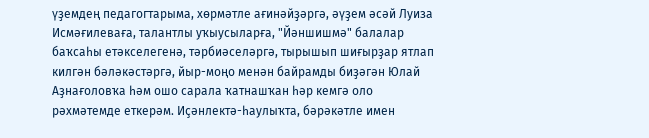үҙемдең педагогтарыма, хөрмәтле ағинәйҙәргә, әүҙем әсәй Луиза Исмәғилеваға, талантлы уҡыусыларға, "Йәншишмә" балалар баҡсаһы етәкселегенә, тәрбиәселәргә, тырышып шиғырҙар ятлап килгән бәләкәстәргә, йыр-моңо менән байрамды биҙәгән Юлай Аҙнағоловҡа һәм ошо сарала ҡатнашҡан һәр кемгә оло рәхмәтемде еткерәм. Иҫәнлектә-һаулыҡта, бәрәкәтле имен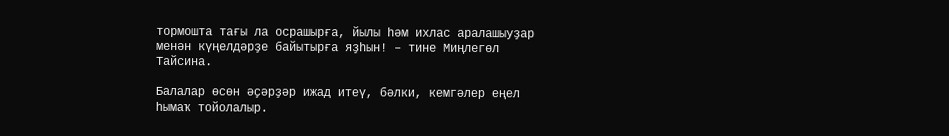тормошта тағы ла осрашырға, йылы һәм ихлас аралашыуҙар менән күңелдәрҙе байытырға яҙһын! – тине Миңлегөл Тайсина.

Балалар өсөн әҫәрҙәр ижад итеү, бәлки, кемгәлер еңел һымаҡ тойолалыр.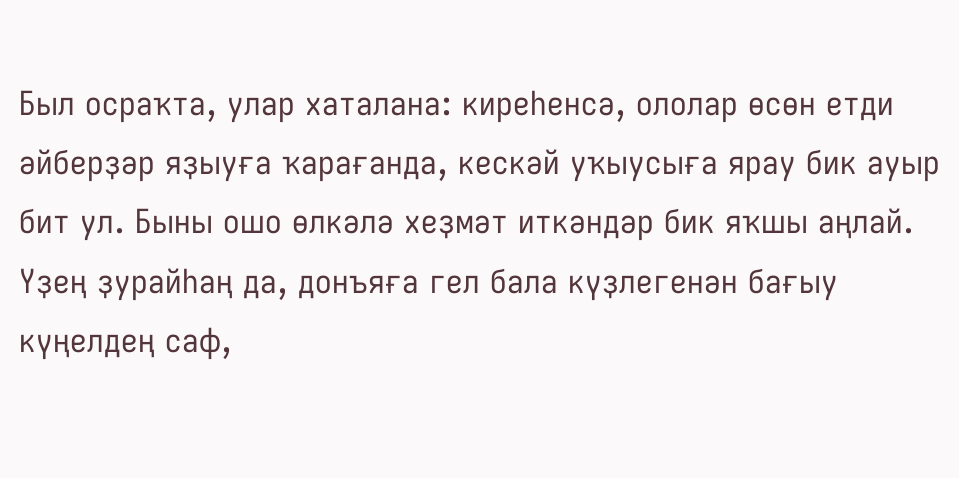Был осраҡта, улар хаталана: киреһенсә, ололар өсөн етди әйберҙәр яҙыуға ҡарағанда, кескәй уҡыусыға ярау бик ауыр бит ул. Быны ошо өлкәлә хеҙмәт иткәндәр бик яҡшы аңлай. Үҙең ҙурайһаң да, донъяға гел бала күҙлегенән бағыу күңелдең саф,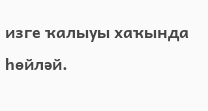изге ҡалыуы хаҡында һөйләй.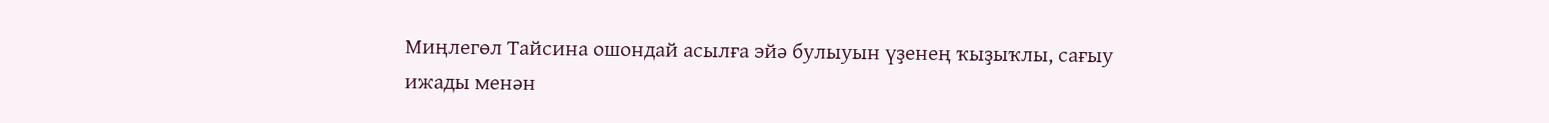Миңлегөл Тайсина ошондай асылға эйә булыуын үҙенең ҡыҙыҡлы, сағыу ижады менән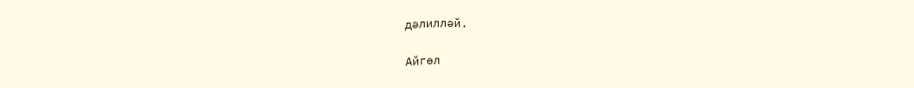дәлилләй.

Айгөл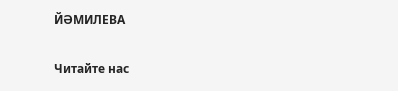ЙӘМИЛЕВА

Читайте нас